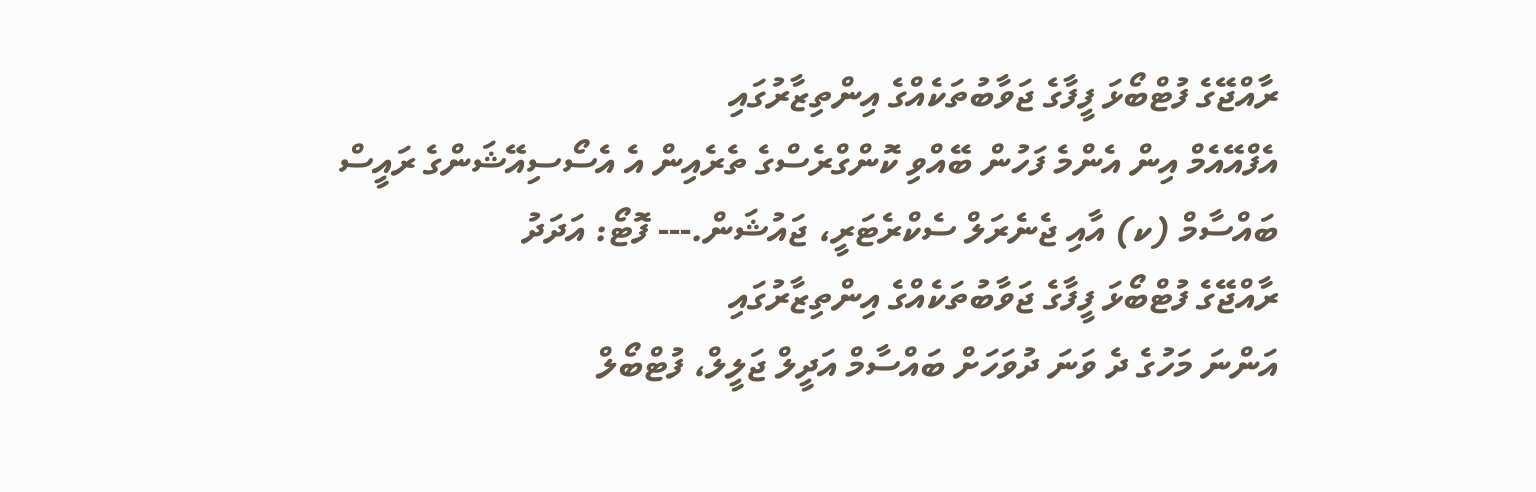ރާއްޖޭގެ ފުޓްބޯޅަ ފީފާގެ ޖަވާބުތަކެއްގެ އިންތިޒާރުގައި
އެފްއޭއެމް އިން އެންމެ ފަހުން ބޭއްވި ކޮންގްރެސްގެ ތެރެއިން އެ އެސޯސިއޭޝަންގެ ރައީސް ބައްސާމް (ކ) އާއި ޖެނެރަލް ސެކްރެޓަރީ، ޖައުޝަން.--- ފޮޓޯ: އަދަދު
ރާއްޖޭގެ ފުޓްބޯޅަ ފީފާގެ ޖަވާބުތަކެއްގެ އިންތިޒާރުގައި
އަންނަ މަހުގެ ދެ ވަނަ ދުވަހަށް ބައްސާމް އަދީލް ޖަލީލް، ފުޓްބޯލް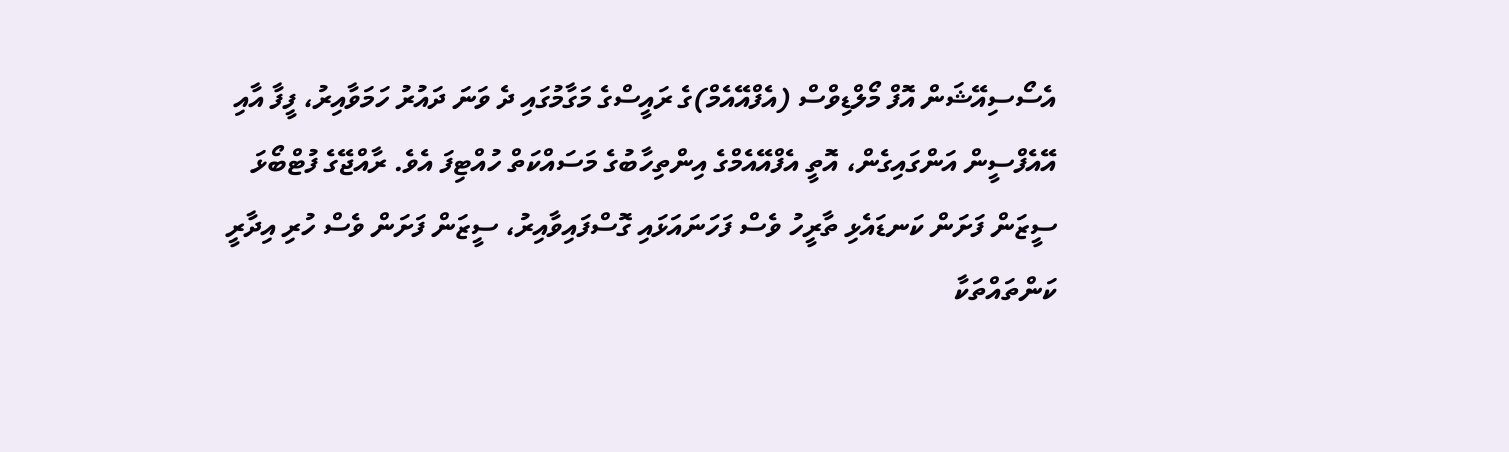އެސޯސިއޭޝަން އޮފް މޯލްޑިވްސް (އެފްއޭއެމް)ގެ ރައީސްގެ މަގާމުގައި ދެ ވަނަ ދައުރު ހަމަވާއިރު، ފީފާ އާއި އޭއެފްސީން އަންގައިގެން، އޮތީ އެފްއޭއެމްގެ އިންތިހާބުގެ މަސައްކަތް ހުއްޓިފަ އެވެ. ރާއްޖޭގެ ފުޓްބޯޅަ ސީޒަން ފަށަން ކަނޑައެޅި ތާރީހު ވެސް ފަހަނައަޅައި ގޮސްފައިވާއިރު، ސީޒަން ފަށަން ވެސް ހުރި އިދާރީ ކަންތައްތަކާ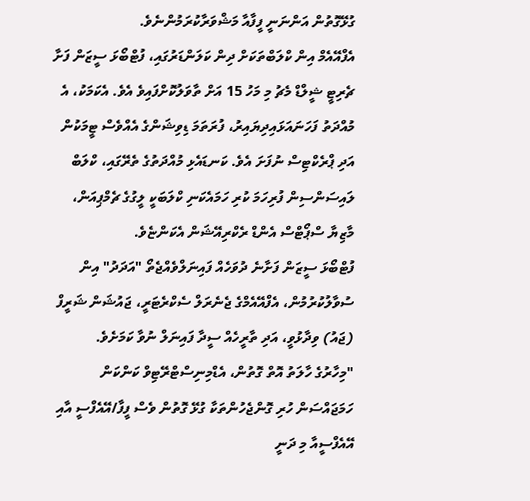ގުޅޭގޮތުން އަންނަނީ ފީފާއާ މަޝްވަރާކުރަމުންނެވެ.
އެފްއޭއެމް އިން ކްލަބްތަކަށް ދިން ކަލަންޑަރުގައި، ފުޓްބޯޅަ ސީޒަން ފަށާ ޗެރިޓީ ޝީލްޑް މެޗު މި މަހު 15 އަށް ތާވަލުކޮށްފައިވެ އެވެ. އެކަމަކު، އެ މުއްދަތު ފަހަނައަޅައިދިޔައިރު، ފުރަތަމަ ޑިވިޝަންގެ އެއްވެސް ޓީމަކުން އަދި ޕްރެކްޓިސް ނުފަށަ އެވެ. ކަނޑައެޅި މުއްދަތުގެ ތެރޭގައި، ކްލަބް ލައިސަންސިން ފުރިހަމަ ކުރި ހަމައެކަނި ކްލަބަކީ ލީގުގެ ޗެމްޕިއަން، މާޒިޔާ ސްޕޯޓްސް އެންޑް ރެކްރިއޭޝަން އެކަންޏެވެ.
ފުޓްބޯޅަ ސީޒަން ފަށާނެ ދުވަހެއް ފައިނަލްވެއްޖެތޯ "އަދަދު" އިން ސުވާލުކުރުމުން، އެފްއޭއެމްގެ ޖެނެރަލް ސެކްރެޓަރީ، ޖައުޝަން ޝަރީފް (ޖައު) ވިދާޅުވީ، އަދި ތާރީހެއް ސީދާ ފައިނަލް ނުވާ ކަމަށެވެ.
"މިހާރުގެ ހާލަތު އޮތް ގޮތުން، އެޑްމިނިސްޓްރޭޓިވް ކަންކަން ހަމަޖައްސަން ހުރި ގޮންޖެހުންތަކާ ގުޅޭ ގޮތުން ވެސް ފީފާ/އޭއެފްސީ އާއި އޭއެފްސީއާ މި ދަނީ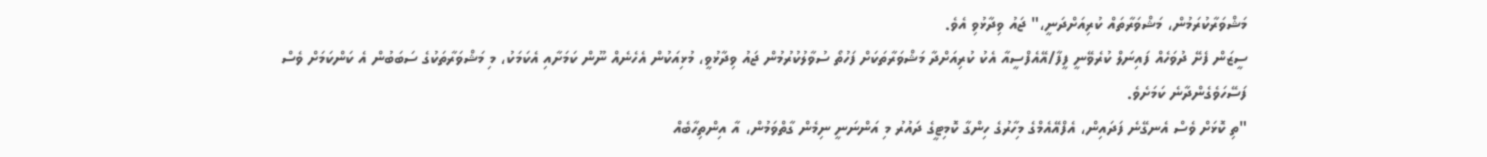މަޝްވަރާކުރަމުން، މަޝްވަރާތައް ކުރިއަށްދަނީ،" ޖައު ވިދާޅުވި އެވެ.
ސީޒަން ފެށޭ ދުވަހެއް ފައިނަލް ކުރެވޭނީ ފީފާ/އޭއެފްސީއާ އެކު ކުރިއަށްދާ މަޝްވަރާތަކަށް ފަހުތޯ ސުވާލުކުރުމުން ޖައު ވިދާޅުވީ، މުޅިއަކުން އެހެނެއް ނޫން ކަމަށާއި އެކަމަކު، މި މަޝްވަރާތަކުގެ ސަބަބުން އެ ކަންކަމަށް ވެސް ފަސޭހަވެގެންދާނެ ކަމަށެވެ.
"ތި ކޮޅަށް ވެސް އެނގޭނެ ފަދައިން، އެފްއޭއެމްގެ މިހާރުގެ ހިންގާ ކޮމިޓީގެ ދައުރު މި އަންނަނީ ނިމެން ގާތްވަމުން، އާ އިންތިހާބެއް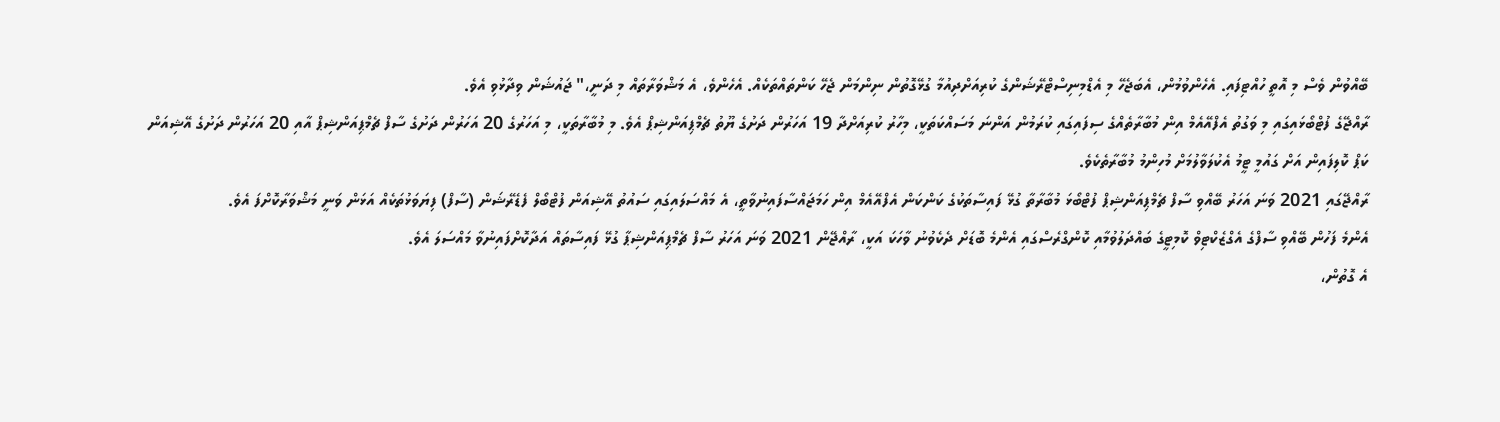ބޭއްވުން ވެސް މި އޮތީ ހުއްޓިފައި. އެހެންވުމުން، އެބަޖެހޭ މި އެޑްމިނިސްޓްރޭޝަންގެ ކުރިއަށްދިއުމާ ގުޅޭގޮތުން ނިންމަން ޖެހޭ ކަންތައްތަކެއް. އެހެންވެ، އެ މަޝްވަރާތައް މި ދަނީ،" ޖައުޝަން ވިދާޅުވި އެވެ.
ރާއްޖޭގެ ފުޓްބޯޅައިގައި މި ވަގުތު އެފްއޭއެމް އިން މުބާރާތެއްގެ ސިފައިގައި ކުރަމުން އަންނަ މަސައްކަތަކީ، މިހާރު ކުރިއަށްދާ 19 އަހަރުން ދަށުގެ ޔޫތު ޗެމްޕިއަންޝިޕް އެވެ. މި މުބާރާތަކީ، މި އަހަރުގެ 20 އަހަރުން ދަށުގެ ސާފް ޗެމްޕިއަންޝިޕް އާއި 20 އަހަރުން ދަށުގެ އޭޝިއަން ކަޕް ކޮލިފައިން އަށް ގައުމީ ޓީމު އެކުލަވާލުމަށް މުހިންމު މުބާރާތެކެވެ.
ރާއްޖޭގައި 2021 ވަނަ އަހަރު ބޭއްވި ސާފް ޗެމްޕިއަންޝިޕް ފުޓްބޯޅަ މުބާރާތާ ގުޅޭ ފައިސާތަކުގެ ކަންކަން އެފްއޭއެމް އިން ހަމަޖައްސާފައިނުވާތީ، އެ މައްސަލައިގައި ސައުތު އޭޝިއަން ފުޓްބޯލް ފެޑެރޭޝަން (ސާފް) ފިޔަވަޅުތަކެއް އަޅަން ވަނީ މަޝްވަރާކޮށްފަ އެވެ.
އެންމެ ފަހުން ބޭއްވި ސާފްގެ އެގްޒެކްޓިވް ކޮމިޓީގެ ބައްދަލުވުމާއި ކޮންގްރެސްގައި އެންމެ ބޮޑަށް ދެކެވުނު ވާހަކަ އަކީ، ރާއްޖޭން 2021 ވަނަ އަހަރު ސާފް ޗެމްޕިއަންޝިޕާ ގުޅޭ ފައިސާތައް އަދާކޮށްފައިނުވާ މައްސަލަ އެވެ.
އެ ގޮތުން،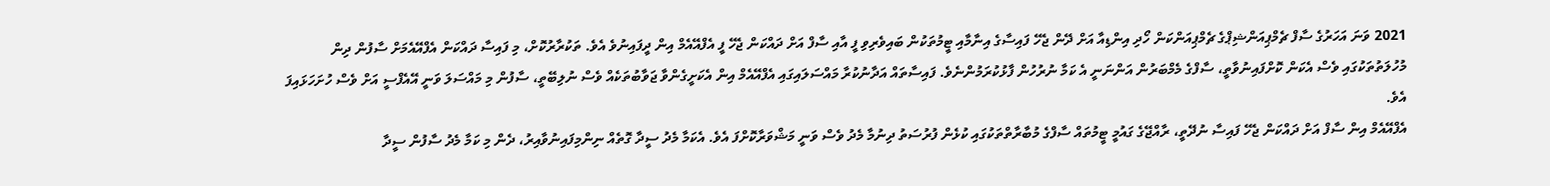2021 ވަނަ އަހަރުގެ ސާފް ޗެމްޕިއަންޝިޕްގެ ޗެމްޕިއަންކަން ހޯދި އިންޑިއާ އަށް ދޭން ޖެހޭ ފައިސާގެ އިނާމާއި ޓީމުތަކުން ބައިވެރިވި ފީ އާއި ސާފް އަށް ދައްކަން ޖެހޭ ފީ އެފްއޭއެމް އިން ދީފައިނުވެ އެވެ. ތަކުރާރުކޮށް، މި ފައިސާ ދައްކަން އެފްއޭއެމަށް ސާފުން ދިން މުހުލަތުތަކުގައި ވެސް އެކަން ކޮށްފައިނުވާތީ، ސާފްގެ މެމްބަރުން އަންނަނީ އެ ކަމާ ނުރުހުން ފާޅުކުރަމުންނެވެ. ފައިސާތައް އަދާނުކުރާ މައްސަލައިގައި އެފްއޭއެމް އިން އެކަށީގެންވާ ޖަވާބުތަކެއް ވެސް ނުލިބޭތީ، ސާފުން މި މައްސަލަ ވަނީ އޭއެފްސީ އަށް ވެސް ހުށަހަޅައިފަ އެވެ.
އެފްއޭއެމް އިން ސާފް އަށް ދައްކަން ޖެހޭ ފައިސާ ނުދޭތީ، ރާއްޖޭގެ ގައުމީ ޓީމުތައް ސާފްގެ މުބާރާތްތަކުގައި ކުޅެން ފުރުސަތު ދިނުމާ މެދު ވެސް ވަނީ މަޝްވަރާކޮށްފަ އެވެ. އެކަމާ މެދު ސީދާ ގޮތެއް ނިންމިފައިނުވާއިރު، ދެން މި ކަމާ މެދު ސާފުން ސީދާ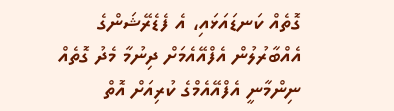ގޮތެއް ކަނޑައަޅައި، އެ ފެޑެރޭޝަންގެ އެއްބާރުލުން އެފްއޭއެމަށް ދިނުމާ މެދު ގޮތެއް ނިންމާނީ އެފްއޭއެމްގެ ކުރިއަށް އޮތް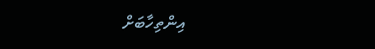އިންތިހާބަށް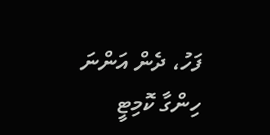ފަހު، ދެން އަންނަ ހިންގާ ކޮމިޓީ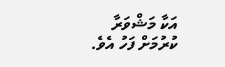އަކާ މަޝްވަރާ ކުރުމަށް ފަހު އެވެ.